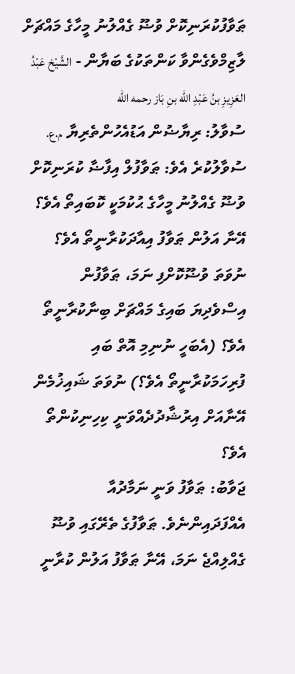ޠަވާފުކުރަނިކޮށް ވުޟޫ ގެއްލުނު މީހާގެ މައްޗަށް ލާޒިމްވެގެންވާ ކަންތަކުގެ ބަޔާން - الشَّيْخ عَبْدُ العَزِيزِ بنُ عَبْدِ الله بنِ بَاز رحمه الله
ސުވާލު: ރިޔާޟުން އަޑުއެހުންތެރިޔާ م.ع. ސުވާލުކުރެ އެވެ: ޠަވާފުލް އިފާޟާ ކުރަނިކޮށް ވުޟޫ ގެއްލުނު މީހާގެ ޙުކުމަކީ ކޮބައިތޯ އެވެ؟ އޭނާ އަލުން ޠަވާފު އިއާދަކުރާނީތޯ އެވެ؟ ނުވަތަ ވުޟޫކޮށްފި ނަމަ، ޠަވާފުން އިސްވެދިޔަ ބައިގެ މައްޗަށް ބިނާކުރާނީތޯ އެވެ؟ (އެބަހީ ނުނިމި އޮތް ބައި ފުރިހަމަކުރާނީތޯ އެވެ؟) ނުވަތަ ޝައިޚުމެން އޭނާއަށް އިރުޝާދުދެއްވަނީ ކިހިނިކުންތޯ އެވެ؟
ޖަވާބު: ޠަވާފު ވަނީ ނަމާދުއާ އެއްފަދައިންނެވެ. ޠަވާފުގެ ތެރޭގައި ވުޟޫ ގެއްލިއްޖެ ނަމަ، އޭނާ ޠަވާފު އަލުން ކުރާނީ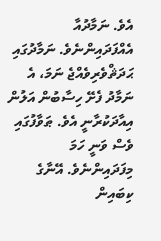އެވެ. ނަމާދުއާ އެއްފަދައިންނެވެ. ނަމާދުގައި ޙަދަޘްވެރިވެއްޖެ ނަމަ، އެ ނަމާދު ފެށޭ ހިސާބުން އަލުން އިއާދަކުރާނީ އެވެ. ޠަވާފުގައި ވެސް ވަނީ ހަމަ މިފަދައިންނެވެ. އޭނާގެ ކިބައިން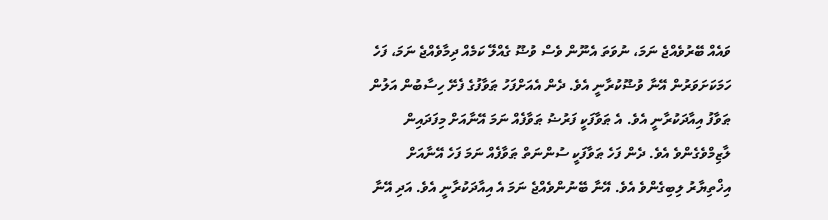ވައެއް ބޭރުވެއްޖެ ނަމަ، ނުވަތަ އެނޫން ވެސް ވުޟޫ ގެއްލޭ ކަމެއް ދިމާވެއްޖެ ނަމަ، ފަހެ ހަމަކަށަވަރުން އޭނާ ވުޟޫކުރާނީ އެވެ. ދެން އެއަށްފަހު ޠަވާފުގެ ފެށޭ ހިސާބުން އަލުން ޠަވާފު އިއާދަކުރާނީ އެވެ. އެ ޠަވާފަކީ ފަރުޟު ޠަވާފެއް ނަމަ އޭނާއަށް މިފަދައިން ލާޒިމްވެގެންވެ އެވެ. ދެން ފަހެ ޠަވާފަކީ ސުންނަތް ޠަވާފެއް ނަމަ ފަހެ އޭނާއަށް އިޚްތިޔާރު ލިބިގެންވެ އެވެ. އޭނާ ބޭނުންވެއްޖެ ނަމަ އެ އިއާދަކުރާނީ އެވެ. އަދި އޭނާ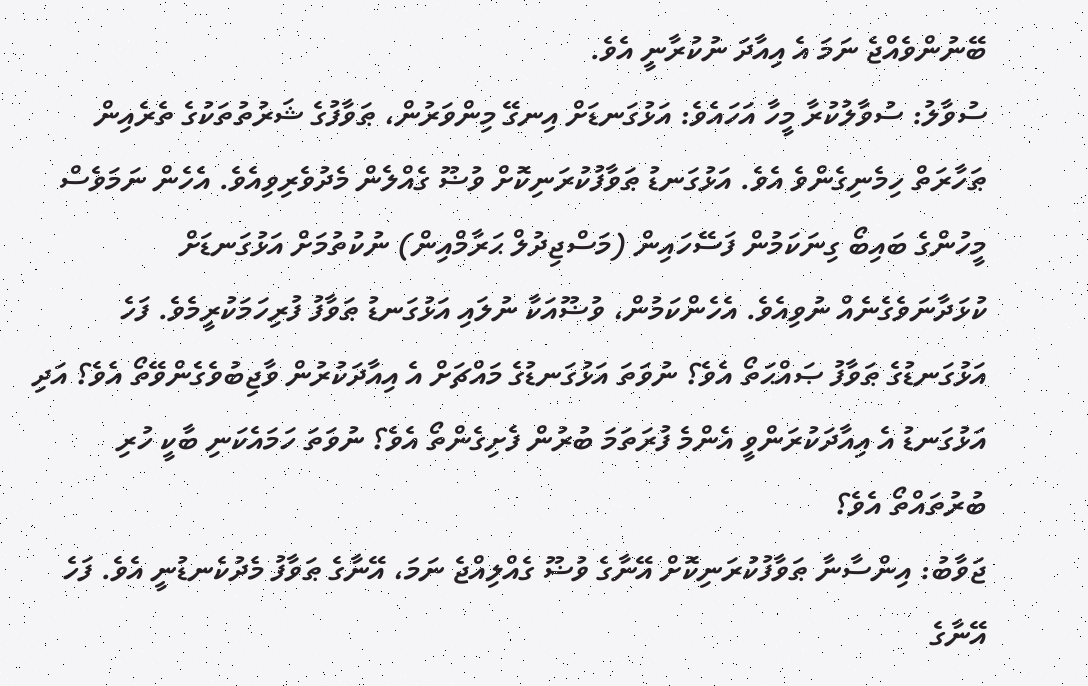ބޭނުންވެއްޖެ ނަމަ އެ އިއާދަ ނުކުރާނީ އެވެ.
ސުވާލު: ސުވާލުކުރާ މީހާ އަހައެވެ: އަޅުގަނޑަށް އިނގޭ މިންވަރުން، ޠަވާފުގެ ޝަރުތުތަކުގެ ތެރެއިން ޠަހާރަތް ހިމެނިގެންވެ އެވެ. އަޅުގަނޑު ޠަވާފުކުރަނިކޮށް ވުޟޫ ގެއްލެން މެދުވެރިވިއެވެ. އެހެން ނަމަވެސް މީހުންގެ ބައިބޯ ގިނަކަމުން ފަސޭހައިން (މަސްޖިދުލް ޙަރާމްއިން) ނުކުތުމަށް އަޅުގަނޑަށް ކުޅަދާނަވެގެނެއް ނުވިއެވެ. އެހެންކަމުން، ވުޟޫއަކާ ނުލައި އަޅުގަނޑު ޠަވާފު ފުރިހަމަކުރީމެވެ. ފަހެ އަޅުގަނޑުގެ ޠަވާފު ޞައްޙަތޯ އެވެ؟ ނުވަތަ އަޅުގަނޑުގެ މައްޗަށް އެ އިއާދަކުރުން ވާޖިބުވެގެންވޭތޯ އެވެ؟ އަދި އަޅުގަނޑު އެ އިއާދަކުރަންވީ އެންމެ ފުރަތަމަ ބުރުން ފެށިގެންތޯ އެވެ؟ ނުވަތަ ހަމައެކަނި ބާކީ ހުރި ބުރުތައްތޯ އެވެ؟
ޖަވާބު: އިންސާނާ ޠަވާފުކުރަނިކޮށް އޭނާގެ ވުޟޫ ގެއްލިއްޖެ ނަމަ، އޭނާގެ ޠަވާފު މެދުކެނޑުނީ އެވެ. ފަހެ އޭނާގެ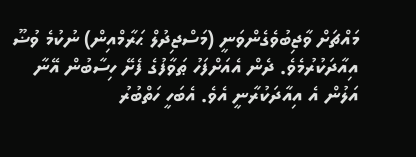މައްޗަށް ވާޖިބުވެގެންވަނީ (މަސްޖިދުލް ޙަރާމްއިން) ނުކުމެ ވުޟޫ އިއާދަކުރުމެވެ. ދެން އެއަށްފަހު ޠަވާފުގެ ފެށޭ ހިސާބުން އޭނާ އަލުން އެ އިއާދަކުރާނީ އެވެ. އެބަހީ ހަތްބުރު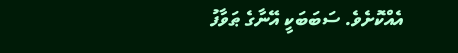އެއްކޮށެވެ. ސަބަބަކީ އޭނާގެ ޠަވާފު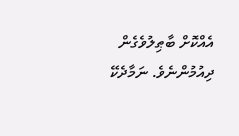އެއްކޮށް ބާޠިލުވެގެން ދިއުމުންނެވެ. ނަމާދެކޭ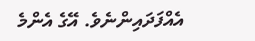އެއްފަދައިންނެވެ. އޭގެ އެންމެ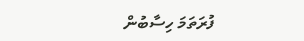ފުރަތަމަ ހިސާބުން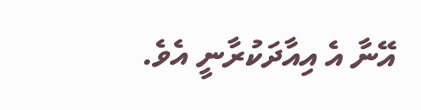އޭނާ އެ އިއާދަކުރާނީ އެވެ.